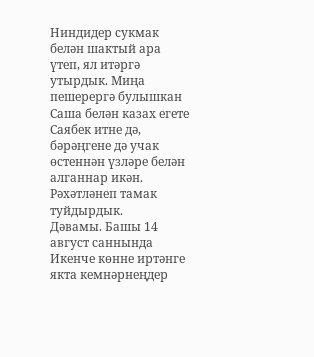Ниндидер сукмак белән шактый ара үтеп, ял итәргә утырдык. Миңа пешерергә булышкан Саша белән казах егете Саябек итне дә, бәрәңгене дә учак өстеннән үзләре белән алганнар икән. Рәхәтләнеп тамак туйдырдык.
Дәвамы. Башы 14 август саннында
Икенче көнне иртәнге якта кемнәрнеңдер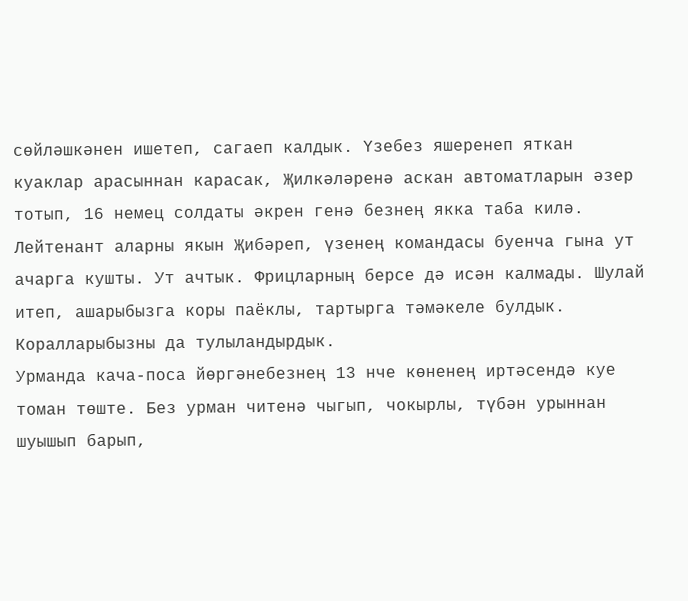сөйләшкәнен ишетеп, сагаеп калдык. Үзебез яшеренеп яткан куаклар арасыннан карасак, Җилкәләренә аскан автоматларын әзер тотып, 16 немец солдаты әкрен генә безнең якка таба килә. Лейтенант аларны якын Җибәреп, үзенең командасы буенча гына ут ачарга кушты. Ут ачтык. Фрицларның берсе дә исән калмады. Шулай итеп, ашарыбызга коры паёклы, тартырга тәмәкеле булдык. Коралларыбызны да тулыландырдык.
Урманда кача-поса йөргәнебезнең 13 нче көненең иртәсендә куе томан төште. Без урман читенә чыгып, чокырлы, түбән урыннан шуышып барып,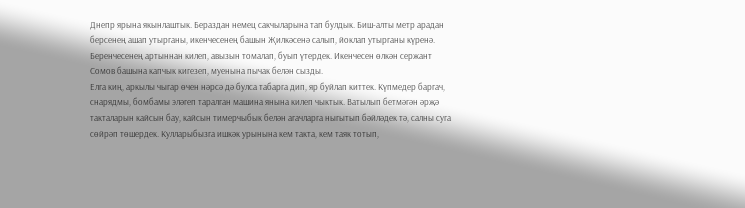Днепр ярына якынлаштык. Бераздан немец сакчыларына тап булдык. Биш-алты метр арадан берсенең ашап утырганы, икенчесенең башын Җилкәсенә салып, йоклап утырганы күренә. Беренчесенең артыннан килеп, авызын томалап, буып үтердек. Икенчесен өлкән сержант Сомов башына капчык кигезеп, муенына пычак белән сызды.
Елга киң, аркылы чыгар өчен нәрсә дә булса табарга дип, яр буйлап киттек. Күпмедер баргач, снарядмы, бомбамы эләгеп таралган машина янына килеп чыктык. Ватылып бетмәгән әрҗә такталарын кайсын бау, кайсын тимерчыбык белән агачларга ныгытып бәйләдек тә, салны суга сөйрәп төшердек. Кулларыбызга ишкәк урынына кем такта, кем таяк тотып,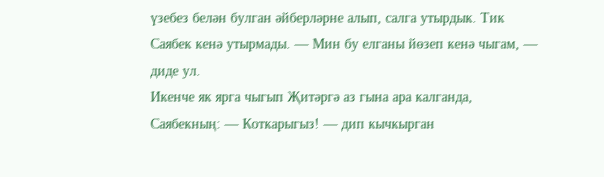үзебез белән булган әйберләрне алып, салга утырдык. Тик Саябек кенә утырмады. — Мин бу елганы йөзеп кенә чыгам, — диде ул.
Икенче як ярга чыгып Җитәргә аз гына ара калганда, Саябекның: — Коткарыгыз! — дип кычкырган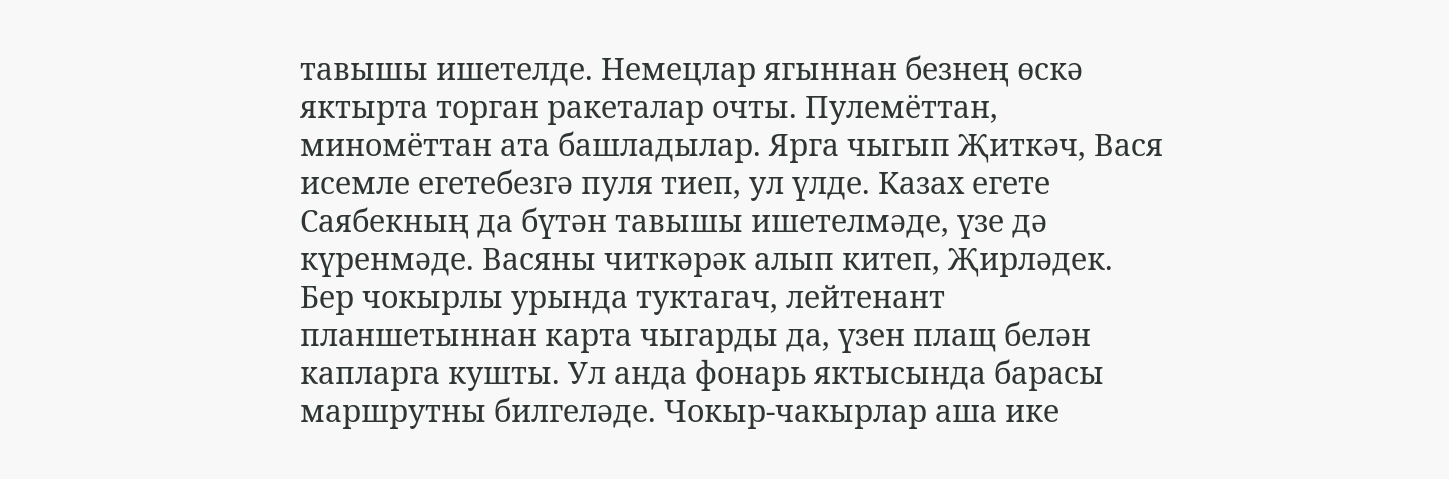тавышы ишетелде. Немецлар ягыннан безнең өскә яктырта торган ракеталар очты. Пулемёттан, миномёттан ата башладылар. Ярга чыгып Җиткәч, Вася исемле егетебезгә пуля тиеп, ул үлде. Казах егете Саябекның да бүтән тавышы ишетелмәде, үзе дә күренмәде. Васяны читкәрәк алып китеп, Җирләдек.
Бер чокырлы урында туктагач, лейтенант планшетыннан карта чыгарды да, үзен плащ белән капларга кушты. Ул анда фонарь яктысында барасы маршрутны билгеләде. Чокыр-чакырлар аша ике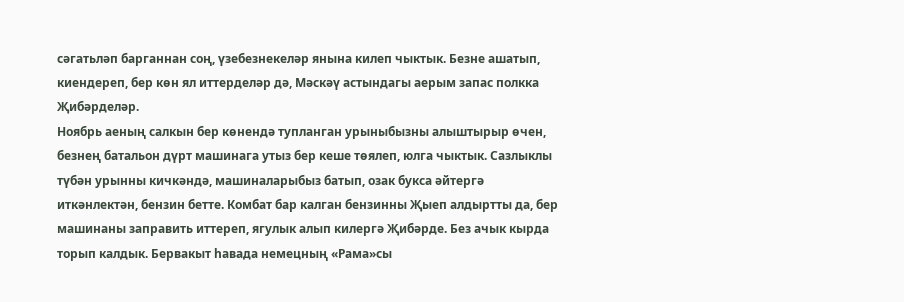сәгатьләп барганнан соң, үзебезнекеләр янына килеп чыктык. Безне ашатып, киендереп, бер көн ял иттерделәр дә, Мәскәү астындагы аерым запас полкка Җибәрделәр.
Ноябрь аеның салкын бер көнендә тупланган урыныбызны алыштырыр өчен, безнең батальон дүрт машинага утыз бер кеше төялеп, юлга чыктык. Сазлыклы түбән урынны кичкәндә, машиналарыбыз батып, озак букса әйтергә иткәнлектән, бензин бетте. Комбат бар калган бензинны Җыеп алдыртты да, бер машинаны заправить иттереп, ягулык алып килергә Җибәрде. Без ачык кырда торып калдык. Бервакыт һавада немецның «Рама»сы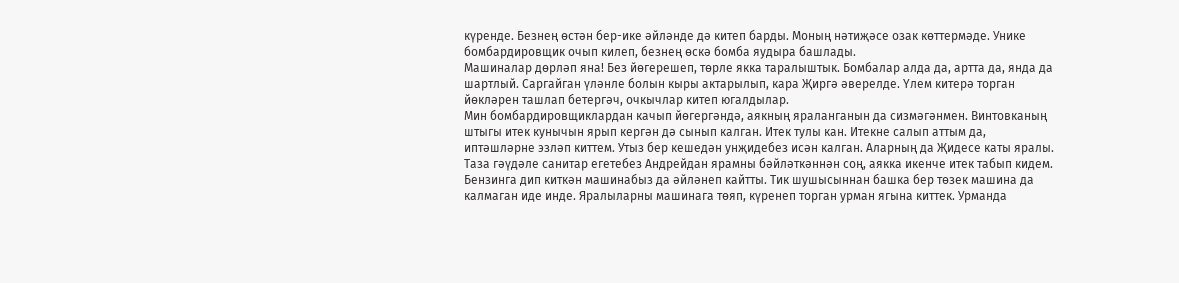күренде. Безнең өстән бер-ике әйләнде дә китеп барды. Моның нәтиҗәсе озак көттермәде. Унике бомбардировщик очып килеп, безнең өскә бомба яудыра башлады.
Машиналар дөрләп яна! Без йөгерешеп, төрле якка таралыштык. Бомбалар алда да, артта да, янда да шартлый. Саргайган үләнле болын кыры актарылып, кара Җиргә әверелде. Үлем китерә торган йөкләрен ташлап бетергәч, очкычлар китеп югалдылар.
Мин бомбардировщиклардан качып йөгергәндә, аякның яраланганын да сизмәгәнмен. Винтовканың штыгы итек кунычын ярып кергән дә сынып калган. Итек тулы кан. Итекне салып аттым да, иптәшләрне эзләп киттем. Утыз бер кешедән унҗидебез исән калган. Аларның да Җидесе каты яралы. Таза гәүдәле санитар егетебез Андрейдан ярамны бәйләткәннән соң, аякка икенче итек табып кидем.
Бензинга дип киткән машинабыз да әйләнеп кайтты. Тик шушысыннан башка бер төзек машина да калмаган иде инде. Яралыларны машинага төяп, күренеп торган урман ягына киттек. Урманда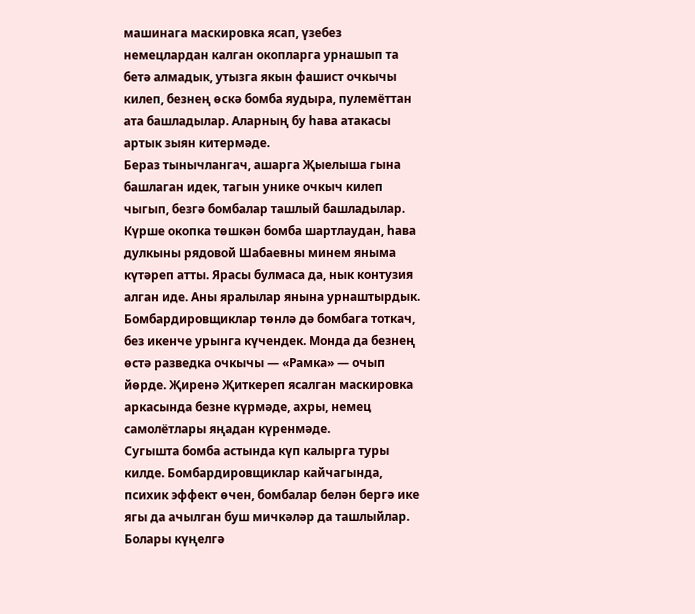машинага маскировка ясап, үзебез немецлардан калган окопларга урнашып та бетә алмадык, утызга якын фашист очкычы килеп, безнең өскә бомба яудыра, пулемёттан ата башладылар. Аларның бу һава атакасы артык зыян китермәде.
Бераз тынычлангач, ашарга Җыелыша гына башлаган идек, тагын унике очкыч килеп чыгып, безгә бомбалар ташлый башладылар. Күрше окопка төшкән бомба шартлаудан, һава дулкыны рядовой Шабаевны минем яныма күтәреп атты. Ярасы булмаса да, нык контузия алган иде. Аны яралылар янына урнаштырдык. Бомбардировщиклар төнлә дә бомбага тоткач, без икенче урынга күчендек. Монда да безнең өстә разведка очкычы — «Рамка» — очып йөрде. Җиренә Җиткереп ясалган маскировка аркасында безне күрмәде, ахры, немец самолётлары яңадан күренмәде.
Сугышта бомба астында күп калырга туры килде. Бомбардировщиклар кайчагында, психик эффект өчен, бомбалар белән бергә ике ягы да ачылган буш мичкәләр да ташлыйлар. Болары күңелгә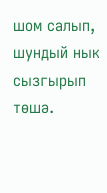шом салып, шундый нык сызгырып төшә.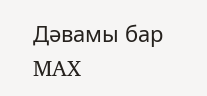Дәвамы бар
MAX